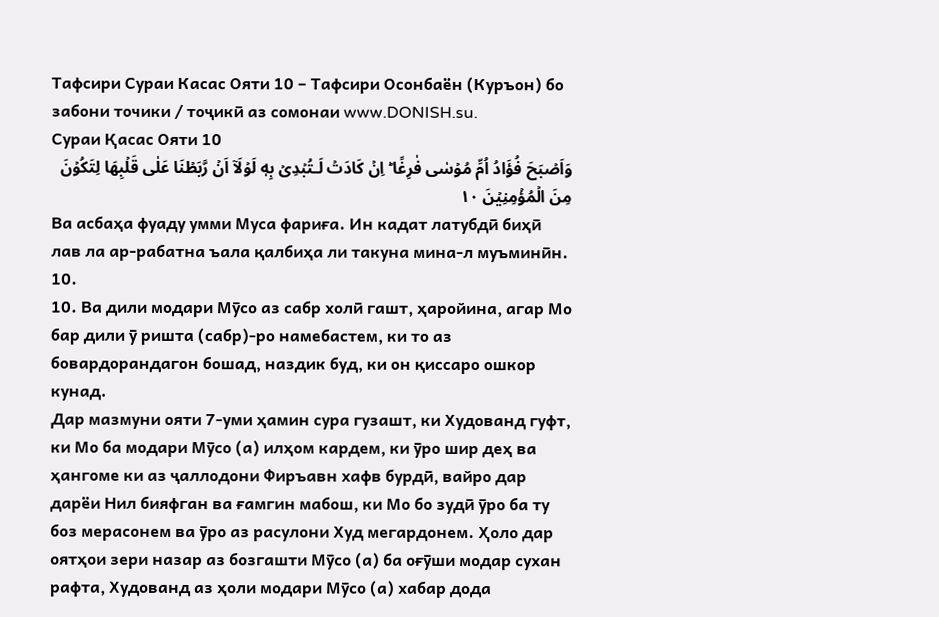Тафсири Сураи Касас Ояти 10 – Тафсири Осонбаён (Куръон) бо забони точики / тоҷикӣ аз сомонаи www.DONISH.su.
Сураи Қасас Ояти 10
وَاَصۡبَحَ فُؤَادُ اُمِّ مُوۡسٰى فٰرِغًا ؕ اِنۡ كَادَتۡ لَـتُبۡدِىۡ بِهٖ لَوۡلَاۤ اَنۡ رَّبَطۡنَا عَلٰى قَلۡبِهَا لِتَكُوۡنَ مِنَ الۡمُؤۡمِنِيۡنَ ١٠
Ва асбаҳа фуаду умми Муса фариға. Ин кадат латубдӣ биҳӣ лав ла ар-рабатна ъала қалбиҳа ли такуна мина-л муъминӣн. 10.
10. Ва дили модари Мӯсо аз сабр холӣ гашт, ҳаройина, агар Мо бар дили ӯ ришта (сабр)-ро намебастем, ки то аз бовардорандагон бошад, наздик буд, ки он қиссаро ошкор кунад.
Дар мазмуни ояти 7-уми ҳамин сура гузашт, ки Худованд гуфт, ки Мо ба модари Мӯсо (а) илҳом кардем, ки ӯро шир деҳ ва ҳангоме ки аз ҷаллодони Фиръавн хафв бурдӣ, вайро дар дарёи Нил бияфган ва ғамгин мабош, ки Мо бо зудӣ ӯро ба ту боз мерасонем ва ӯро аз расулони Худ мегардонем. Ҳоло дар оятҳои зери назар аз бозгашти Мӯсо (а) ба оғӯши модар сухан рафта, Худованд аз ҳоли модари Мӯсо (а) хабар дода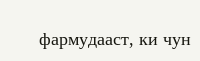фармудааст, ки чун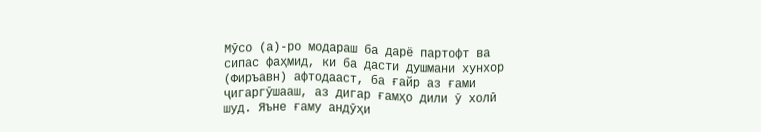Мӯсо (а)-ро модараш ба дарё партофт ва сипас фаҳмид, ки ба дасти душмани хунхор (Фиръавн) афтодааст, ба ғайр аз ғами ҷигаргӯшааш, аз дигар ғамҳо дили ӯ холӣ шуд. Яъне ғаму андӯҳи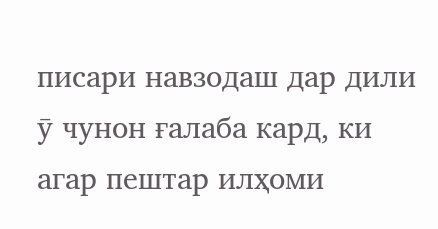писари навзодаш дар дили ӯ чунон ғалаба кард, ки агар пештар илҳоми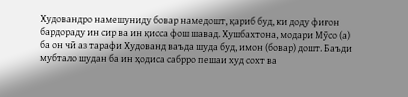Худовандро намешуниду бовар намедошт, қариб буд, ки доду фиғон бардораду ин сир ва ин қисса фош шавад. Хушбахтона, модари Мӯсо (а) ба он чӣ аз тарафи Худованд ваъда шуда буд, имон (бовар) дошт. Баъди мубтало шудан ба ин ҳодиса сабрро пешаи худ сохт ва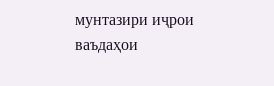мунтазири иҷрои ваъдаҳои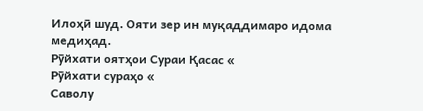Илоҳӣ шуд. Ояти зер ин муқаддимаро идома медиҳад.
Рӯйхати оятҳои Сураи Қасас «
Рӯйхати сураҳо «
Саволу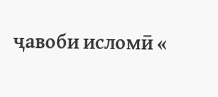ҷавоби исломӣ «